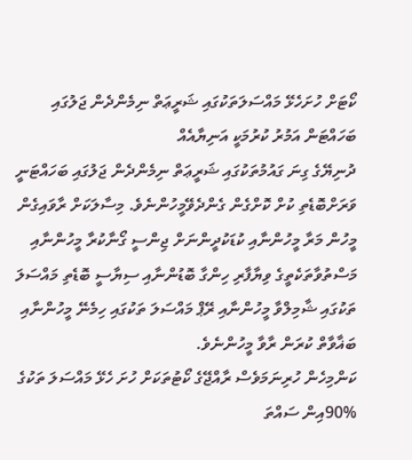ކޯޓަށް ހުށަހެޅޭ މައްސަލަތަކުގައި ޝަރީޢަތް ނިމެންދެން ޖަލުގައި ބަހައްޓަން އަމުރު ކުރުމަކީ އަނިޔާއެއް
ދުނިޔޭގެ ގިނަ ގައުމުތަކުގައި ޝަރީޢަތް ނިމެންދެން ޖަލުގައި ބަހައްޓަނީ ވަރަށްބޮޑެތި ކުށް ކޮށްގެން ގެންދެވޭމީހުންނެވެ. މިސާލަކަށް ރާވައިގެން މީހުން މަރާ މީހުންނާއި ކުޑަކުދީންނަށް ޖިންސީ ގޯނާކުރާ މީހުންނާއި މަސްތުވާތަކެތީގެ ވިޔާފާރި ހިންގާ ބޮޑުންނާއި ސިޔާސީ ބޮޑެތި މައްސަލަ ތަކުގައި ޝާމިލްވާ މީހުންނާއި ރޭޕް މައްސަލަ ތަކުގައި ހިމެނޭ މީހުންނާއި ބަޣާވާތް ކުރަން ރާވާ މީހުންނެވެ.
ކަންމިހެން ހުރިނަމަވެސް ރާއްޖޭގެ ކޯޓުތަކަށް ހުށަ ހެޅޭ މައްސަލަ ތަކުގެ %90އިން ސައްތަ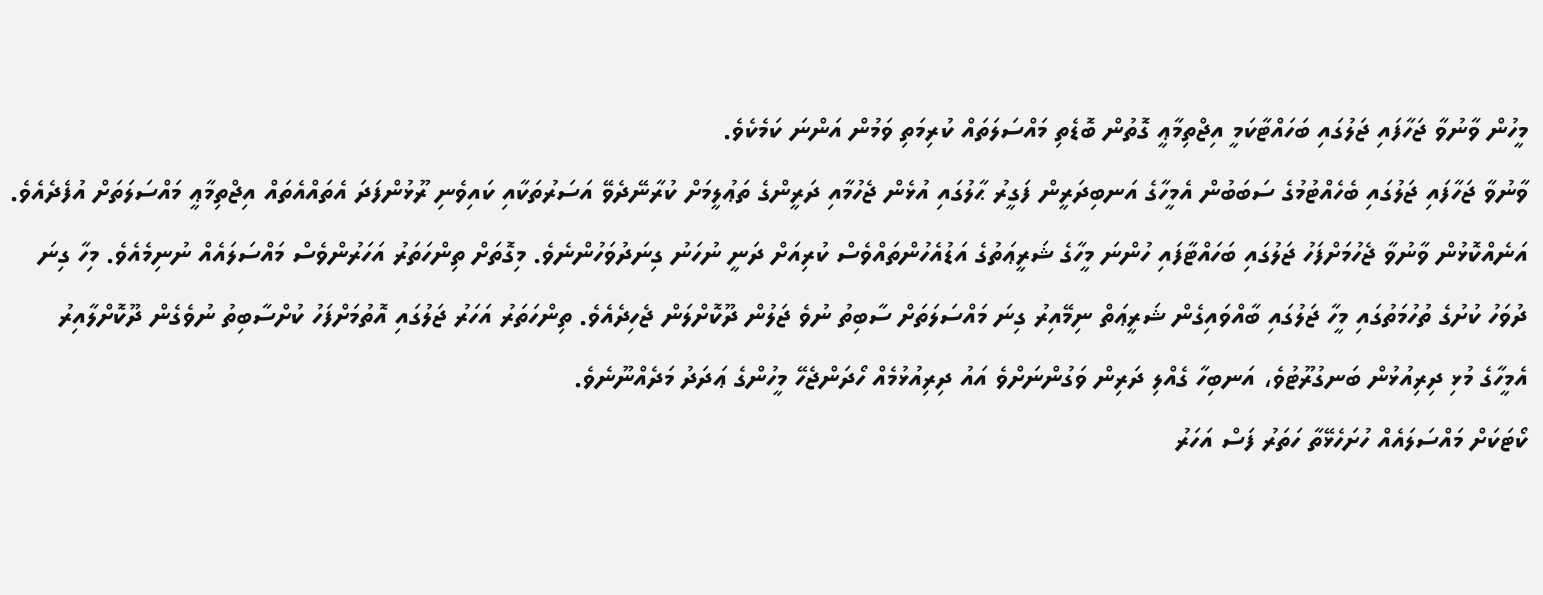މީހުން ވާނުވާ ޖަހާފައި ޖަލުގައި ބަހައްޓާކަމީ އިޖްތިމާޢީ ގޮތުން ބޮޑެތި މައްސަލަތައް ކުރިމަތި ވަމުން އަންނަ ކަމެކެވެ.
ވާނުވާ ޖަހާފައި ޖަލުގައި ބެހެއްޓުމުގެ ސަބަބުން އެމީހާގެ އަނބިދަރީން ފަގީރު ޙާލުގައި އުޅެން ޖެހުމާއި ދަރީންގެ ތަޢުލީމަށް ކުރާނޭދެވޭ އަސަރުތަކާއި ކައިވެނި ރޫޅުންފަދަ އެތައްއެތައް އިޖްތިމާޢީ މައްސަލަތަށް އުފެދެއެވެ. އަނެއްކޮޅުން ވާނުވާ ޖެހުމަށްފަހު ޖަލުގައި ބަހައްޓާފައި ހުންނަ މީހާގެ ޝަރީޢަތުގެ އަޑުއެހުންތައްވެސް ކުރިއަށް ދަނީ ނުހަނު ގިނަދުވަހުންނެވެ. މިގޮތަށް ތިންހަތަރު އަހަރުންވެސް މައްސަލައެއް ނުނިމެއެވެ. މިހާ ގިނަ ދުވަހު ކުށުގެ ތުހުމަތުގައި މީހާ ޖަލުގައި ބާއްވައިގެން ޝަރީޢަތް ނިމޭއިރު ގިނަ މައްސަލަތަށް ސާބިތު ނުވެ ޖަލުން ދޫކޮށްލަން ޖެހިދެއެވެ. ތިންހަތަރު އަހަރު ޖަލުގައި އޮތުމަށްފަހު ކުށްސާބިތު ނުވެގެން ދޫކޮށްލާއިރު އެމީހާގެ މުޅި ދިރިއުޅުން ބަނގުރޫޓުވެ، އަނބިހާ ގެއްލި ދަރިން ވަގުންނަށްވެ އައު ދިރިއުޅުމެއް ހޯދަންޖެހޭ މީހުންގެ ޢަދަދު މަދެއްނޫނެވެ.
ކޯޓަކަށް މައްސަލައެއް ހުށަހެޅޭތާ ހަތަރު ފަސް އަހަރު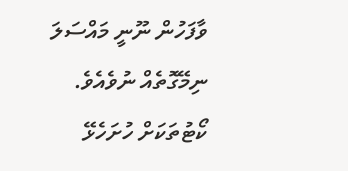ވާފަހުން ނޫނީ މައްސަލަ ނިމޭގޮތެއް ނުވެއެވެ. ކޯޓުތަކަށް ހުށަހެޅޭ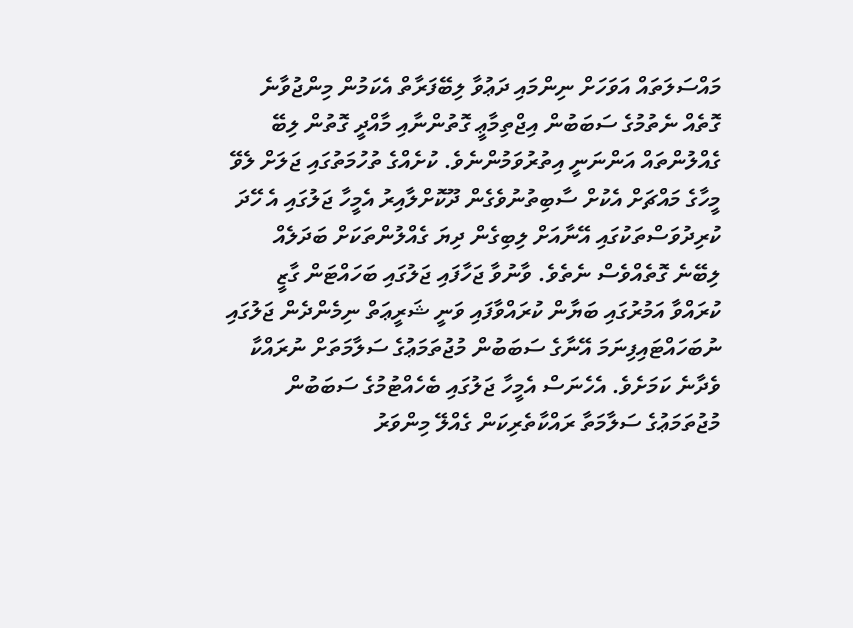މައްސަލަތައް އަވަހަށް ނިންމައި ދަޢުވާ ލިބޭފަރާތް އެކަމުން މިންޖުވާނެ ގޮތެއް ނެތުމުގެ ސަބަބުން އިޖްތިމާޢީ ގޮތުންނާއި މާއްދީ ގޮތުން ލިބޭ ގެއްލުންތައް އަންނަނީ އިތުރުވަމުންނެވެ. ކުށެއްގެ ތުހުމަތުގައި ޖަލަށް ލެވޭ މީހާގެ މައްޗަށް އެކުށް ސާބިތުނުވެގެން ދޫކޮށްލާއިރު އެމީހާ ޖަލުގައި އެ ހޭދަ ކުރިދުވަސްތަކުގައި އޭނާއަށް ލިބިގެން ދިޔަ ގެއްލުންތަކަށް ބަދަލެއް ލިބޭނެ ގޮތެއްވެސް ނެތެވެ. ވާނުވާ ޖަހާފައި ޖަލުގައި ބަހައްޓަން ގާޒީ ކުރައްވާ އަމުރުގައި ބަޔާން ކުރައްވާފައި ވަނީ ޝަރީޢަތް ނިމެންދެން ޖަލުގައި ނުބަހައްޓައިފިނަމަ އޭނާގެ ސަބަބުން މުޖުތަމަޢުގެ ސަލާމަތަށް ނުރައްކާ ވެދާނެ ކަމަށެވެ. އެހެނަސް އެމީހާ ޖަލުގައި ބެހެއްޓުމުގެ ސަބަބުން މުޖުތަމަޢުގެ ސަލާމަތާ ރައްކާތެރިކަން ގެއްލޭ މިންވަރު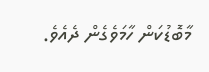މާބޮޑުކަން ހާމަވެގެން ދެއެވެ.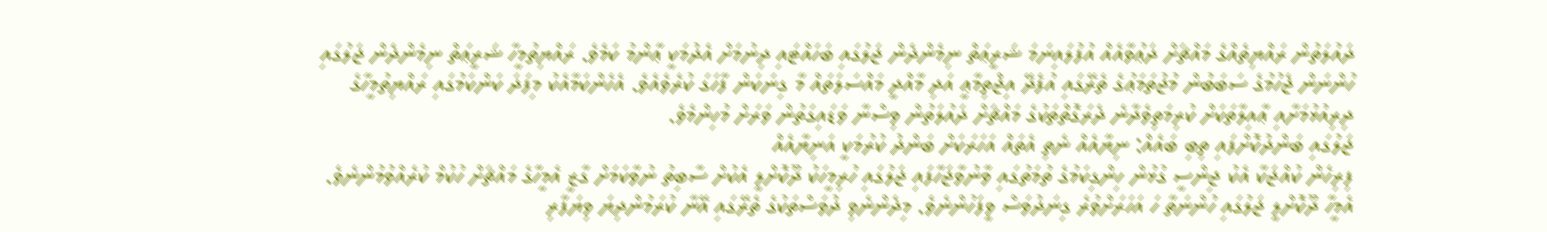ދައުލަތުން ރައްޔިތެއްގެ މައްޗަށް ދަޢުވާއެއް އުފުލައިނަމަ ޝަރީޢަތް ނިމެންދެން ޖަލުގައި ބަހައްޓައި ދިނުމަށް އެދުމަކީ ޢާންމު ކަމެވެ. ރައްޔިތުމީހާ ޝަރީޢަތް ނިމެންދެން ޖަލުގައި ހުންނަން ޖެހުމުގެ ސަބަބުން މުޖުތަމަޢުގެ ތެރޭގައި އުފެދޭ އިޖްތިމާޢީ އަދި މާއްދީ މައްސަލަތައް މާ ގިނަކަން ފާހަގަ ކުރެވެއެވެ. އެހެންކަމާއެކު މިފަދަ ކަންކަމުގައި ރައްޔިތުމީހާގެ ދިރިއުޅުމަށާއި ޢާއިލާތަކަށް ކުރިމަތިވެދާނެ ދެރަގޮތްތަކުގެ މައްޗަށް ދައުލަތުން ވިސްނާ ވަޑައިގަތުން ވަރަށް މުހިންމެވެ.
ޖަލުގައި ބަންދުކޮށްފައި ތިބި ބައެއް: ނިޔާއެއް ނެތި އެތައް އަހަރަކަށް ބަންދު ކުރުމަކީ އަނިޔާއެއް
ފިރިހެން ކުއްޖަކާ އެކު ޖިންސީ ގުޅުން ހިންގިކަމުގެ ތުމަތުގައި ވާނުވާޖަހާފައި ޖަލުގައި ހުރިމީހަކު ދޫކޮށްލީ އެކުށް ސާބިތު ނުވާކަމަށް ގާޒީ އެމީހާގެ މައްޗަށް ހުކުމް ކުރެއްވުމުންނެވެ. އެމީހާ ދޫކޮށްލީ ޖަލުގައި ހުންނަތާ ހަ އަހަރަށްވުރެ ގިނަދުވަސް ވީފަހުންނެވެ. މިދެންނެވި ދުވަސްތަކުގެ ތެރޭގައި އޭނާ ކުރަމުންދިޔަ ވިޔަފާރި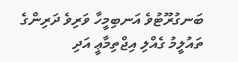ބަނގުރޫޓުވެ އަނބިމީހާ ވަރިވެ ދަރިންގެ ތައުލީމު ގެއްލި އިޖްތިމާޢީ އަދި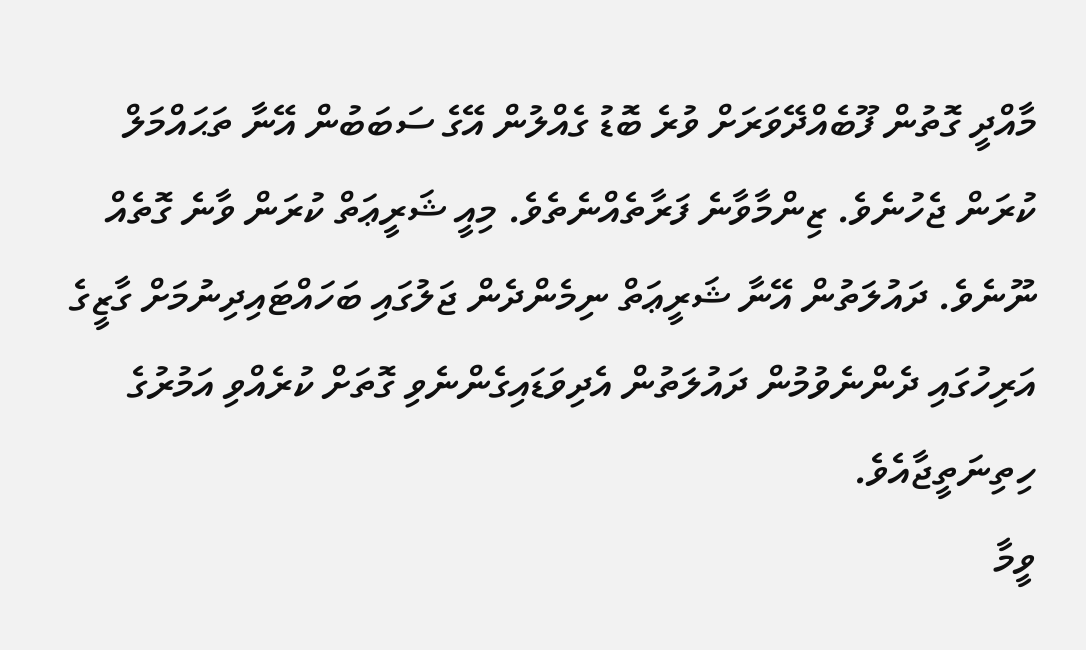މާއްދީ ގޮތުން ފޫބެއްދޭވަރަށް ވުރެ ބޮޑު ގެއްލުން އޭގެ ސަބަބުން އޭނާ ތަޙައްމަލް ކުރަން ޖެހުނެވެ. ޒިންމާވާނެ ފަރާތެއްނެތެވެ. މިއީ ޝަރީޢަތް ކުރަން ވާނެ ގޮތެއް ނޫނެވެ. ދައުލަތުން އޭނާ ޝަރީޢަތް ނިމެންދެން ޖަލުގައި ބަހައްޓައިދިނުމަށް ގާޒީގެ އަރިހުގައި ދެންނެވުމުން ދައުލަތުން އެދިވަޑައިގެންނެވި ގޮތަށް ކުރެއްވި އަމުރުގެ ހިތިނަތީޖާއެވެ.
ވީމާ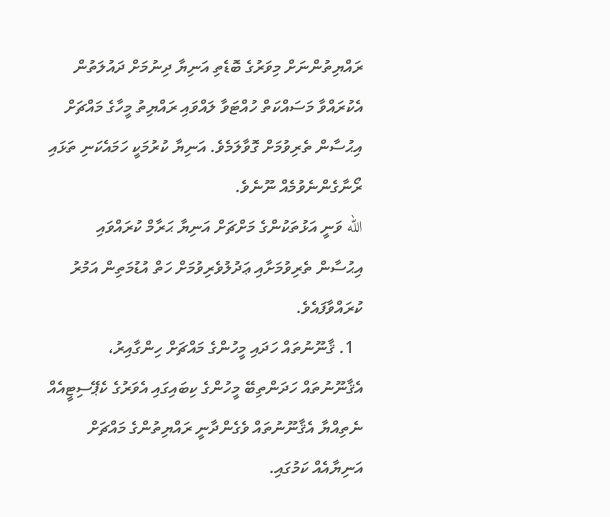ރައްޔިތުންނަށް މިވަރުގެ ބޮޑެތި އަނިޔާ ދިނުމަށް ދައުލަތުން އެކުރައްވާ މަސައްކަތް ހުއްޓަވާ ލައްވައި ރައްޔިތު މީހާގެ މައްޗަށް އިޙުސާން ތެރިވުމަށް ގޮވާލަމެވެ. އަނިޔާ ކުރުމަކީ ހަމައެކަނި ތަޅައި ރޯނާގެންނެވުމެއް ނޫނެވެ.
الله ވަނީ އަޅުތަކުންގެ މަށްޗަށް އަނިޔާ ޙަރާމް ކުރައްވައި އިޙުސާން ތެރިވުމަށާއި ޢަދުލުވެރިވުމަށް ހަތް އުޑުމަތިން އަމުރު ކުރައްވާފައެވެ.
  1. ޤާނޫނުތައް ހަދައި މީހުންގެ މައްޗަށް ހިންގާއިރު، އެޤާނޫނުތައް ހަދަންތިބޭ މީހުންގެ ކިބައިގައި އެވަރުގެ ކެޕޭސިޓީއެއް ނެތިއްޔާ އެޤާނޫނުތައް ވެގެންދާނީ ރައްޔިތުންގެ މައްޗަށް އަނިޔާއެއް ކަމުގައި.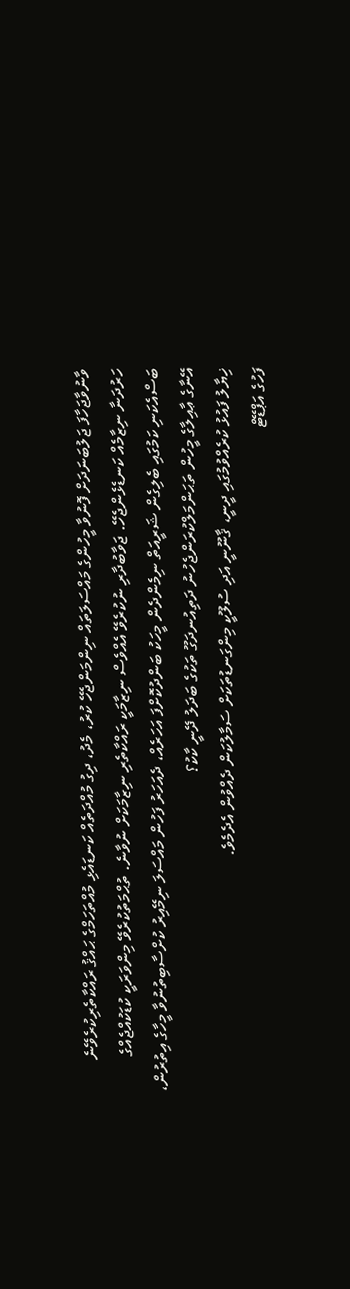ވާނުވާޖަހާފަ ޖަލުބަނަދަށް ފޮނުވާ މީހުންގެ މައްސަލަތައް ނިންމަންޖެހޭ ކުރު، މެދު، ދިގު މުއްދަތެއް ކަނޑައެޅި މުއްތަހަމްގެ ޙައްޤު ރައްކާތެރިކުރެވޭނެ ހަރުދަނާ ނިޒާމެއް ކަނޑެޅެންޖެހޭ. ޖަވާބުދާރި ނުކުރެވޭ އެއްވެސް ނިޒާމަކީ ރައްކާތެރި ނިޒާމަކަށް ނުވާނެ. ތުޙްމަތުކުރެވޭ މިންވަރަކީ ކުޑަކުއްޖެއްގެ ބަސްއެކަނި ކަމުގައި ބެލިގެން ޝަރީއަތް ނިމެންދެން މީހަކު ބަންދުކޮށްފަ އަހަރެއް، ދެއަހަރު ފަހުން މައްސަލަ ނިމޭއިރު ކުށްސާބިތުނުވާ މީހާގެ އިތުރުން، އޭނާގެ ޢާއިލާގެ މީހުން ތަޙަންމަލްކުރަންޖެހުނު ދަތިއުނދަގޫ ތަކުގެ ބަދަލު ދޭނީ ކާކު؟
ޚިޔާލު ފައުޅު ކުރެއްވުމުގައި ދީނީ، ޤާނޫނީ އަދި ސުލޫކީ މިންގަނޑުތަކަށް ސަމާލުކަން ދެއްވުން އެދެމެވެ.
ފަހުގެ އަޕްޑޭޓް